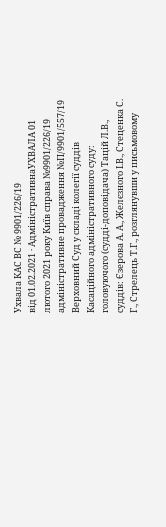Ухвала КАС ВС № 9901/226/19
від 01.02.2021 · АдміністративнаУХВАЛА 01 лютого 2021 року Київ справа №9901/226/19 адміністративне провадження №П/9901/557/19 Верховний Суд у складі колегії суддів Касаційного адміністративного суду: головуючого (судді-доповідача) Тацій Л.В., суддів: Єзерова А. А., Желєзного І.В., Стеценка С. Г., Стрелець Т.Г., розглянувши у письмовому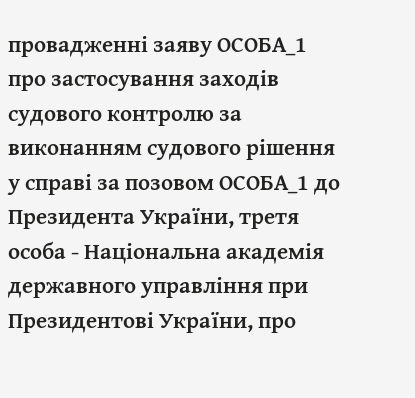провадженні заяву ОСОБА_1 про застосування заходів судового контролю за виконанням судового рішення у справі за позовом ОСОБА_1 до Президента України, третя особа - Національна академія державного управління при Президентові України, про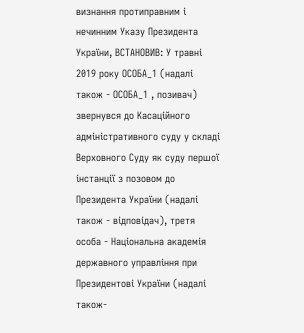визнання протиправним і нечинним Указу Президента України, ВСТАНОВИВ: У травні 2019 року ОСОБА_1 (надалі також - ОСОБА_1 , позивач) звернувся до Касаційного адміністративного суду у складі Верховного Суду як суду першої інстанції з позовом до Президента України (надалі також - відповідач), третя особа - Національна академія державного управління при Президентові України (надалі також-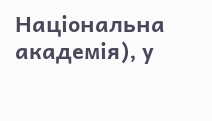Національна академія), у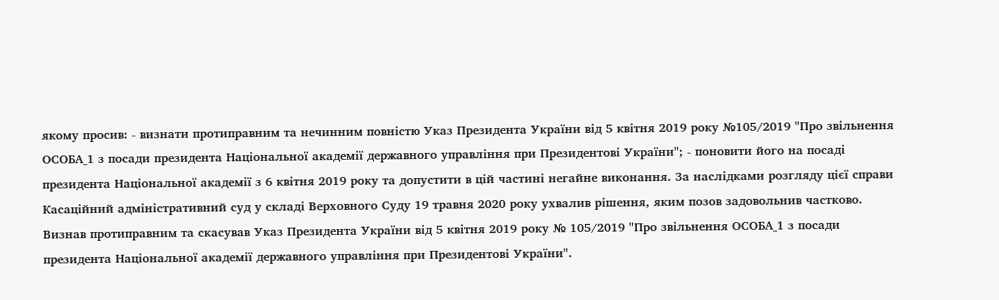якому просив: - визнати протиправним та нечинним повністю Указ Президента України від 5 квітня 2019 року №105/2019 "Про звільнення ОСОБА_1 з посади президента Національної академії державного управління при Президентові України"; - поновити його на посаді президента Національної академії з 6 квітня 2019 року та допустити в цій частині негайне виконання. За наслідками розгляду цієї справи Касаційний адміністративний суд у складі Верховного Суду 19 травня 2020 року ухвалив рішення, яким позов задовольнив частково. Визнав протиправним та скасував Указ Президента України від 5 квітня 2019 року № 105/2019 "Про звільнення ОСОБА_1 з посади президента Національної академії державного управління при Президентові України".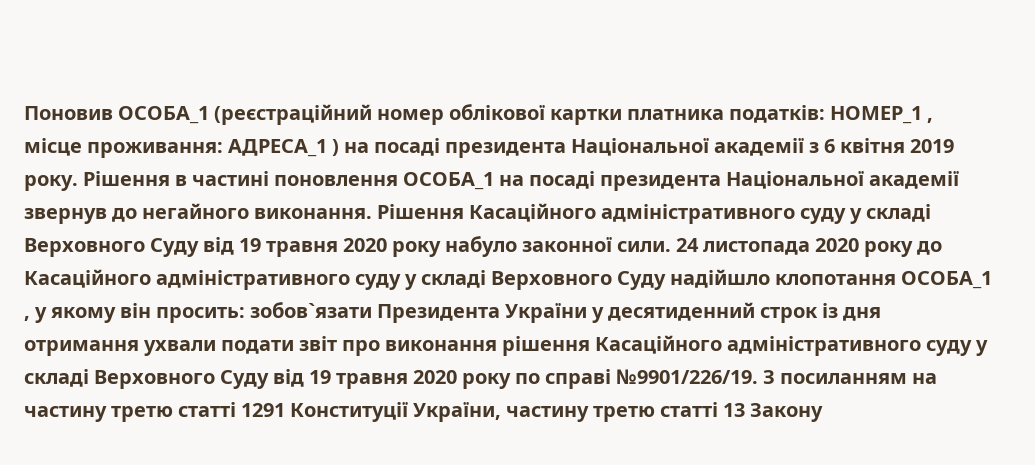Поновив ОСОБА_1 (реєстраційний номер облікової картки платника податків: НОМЕР_1 , місце проживання: АДРЕСА_1 ) на посаді президента Національної академії з 6 квітня 2019 року. Рішення в частині поновлення ОСОБА_1 на посаді президента Національної академії звернув до негайного виконання. Рішення Касаційного адміністративного суду у складі Верховного Суду від 19 травня 2020 року набуло законної сили. 24 листопада 2020 року до Касаційного адміністративного суду у складі Верховного Суду надійшло клопотання ОСОБА_1 , у якому він просить: зобов`язати Президента України у десятиденний строк із дня отримання ухвали подати звіт про виконання рішення Касаційного адміністративного суду у складі Верховного Суду від 19 травня 2020 року по справі №9901/226/19. З посиланням на частину третю статті 1291 Конституції України, частину третю статті 13 Закону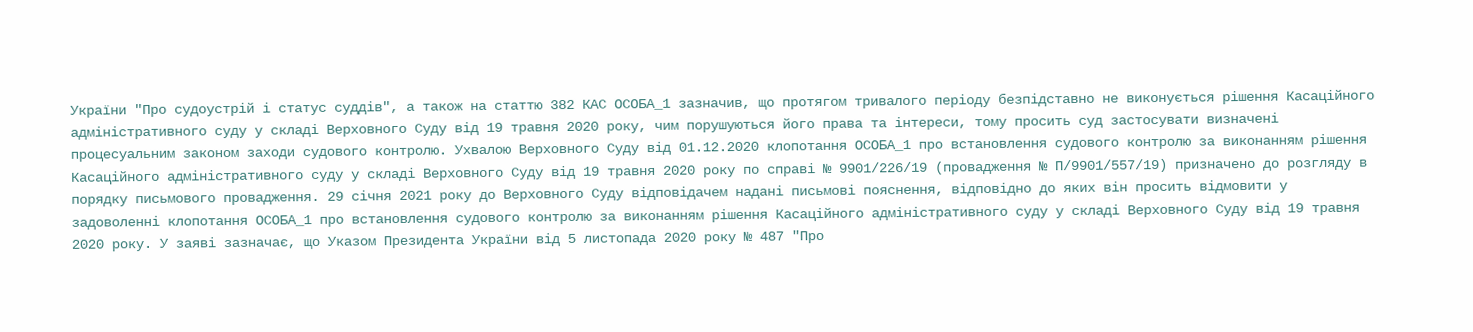України "Про судоустрій і статус суддів", а також на статтю 382 КАС ОСОБА_1 зазначив, що протягом тривалого періоду безпідставно не виконується рішення Касаційного адміністративного суду у складі Верховного Суду від 19 травня 2020 року, чим порушуються його права та інтереси, тому просить суд застосувати визначені процесуальним законом заходи судового контролю. Ухвалою Верховного Суду від 01.12.2020 клопотання ОСОБА_1 про встановлення судового контролю за виконанням рішення Касаційного адміністративного суду у складі Верховного Суду від 19 травня 2020 року по справі № 9901/226/19 (провадження № П/9901/557/19) призначено до розгляду в порядку письмового провадження. 29 січня 2021 року до Верховного Суду відповідачем надані письмові пояснення, відповідно до яких він просить відмовити у задоволенні клопотання ОСОБА_1 про встановлення судового контролю за виконанням рішення Касаційного адміністративного суду у складі Верховного Суду від 19 травня 2020 року. У заяві зазначає, що Указом Президента України від 5 листопада 2020 року № 487 "Про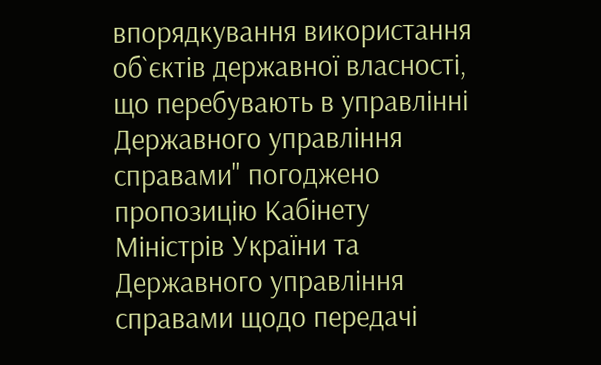впорядкування використання об`єктів державної власності, що перебувають в управлінні Державного управління справами" погоджено пропозицію Кабінету Міністрів України та Державного управління справами щодо передачі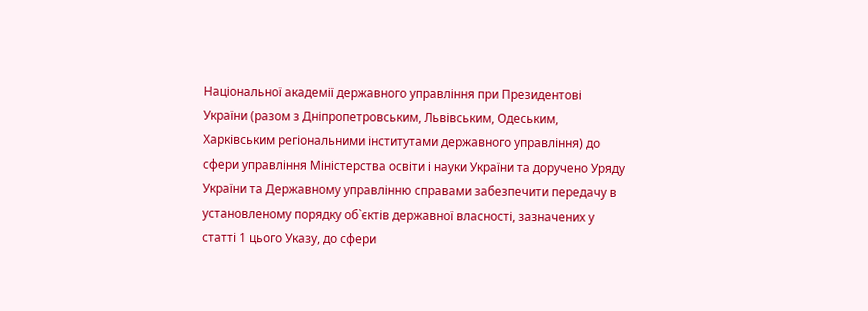Національної академії державного управління при Президентові України (разом з Дніпропетровським, Львівським, Одеським, Харківським регіональними інститутами державного управління) до сфери управління Міністерства освіти і науки України та доручено Уряду України та Державному управлінню справами забезпечити передачу в установленому порядку об`єктів державної власності, зазначених у статті 1 цього Указу, до сфери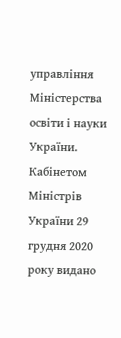управління Міністерства освіти і науки України. Кабінетом Міністрів України 29 грудня 2020 року видано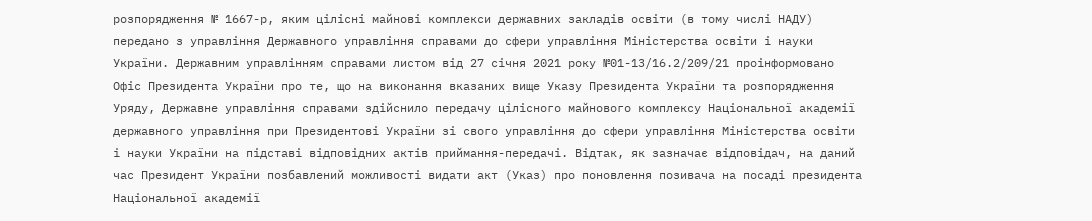розпорядження № 1667-р, яким цілісні майнові комплекси державних закладів освіти (в тому числі НАДУ) передано з управління Державного управління справами до сфери управління Міністерства освіти і науки України. Державним управлінням справами листом від 27 січня 2021 року №01-13/16.2/209/21 проінформовано Офіс Президента України про те, що на виконання вказаних вище Указу Президента України та розпорядження Уряду, Державне управління справами здійснило передачу цілісного майнового комплексу Національної академії державного управління при Президентові України зі свого управління до сфери управління Міністерства освіти і науки України на підставі відповідних актів приймання-передачі. Відтак, як зазначає відповідач, на даний час Президент України позбавлений можливості видати акт (Указ) про поновлення позивача на посаді президента Національної академії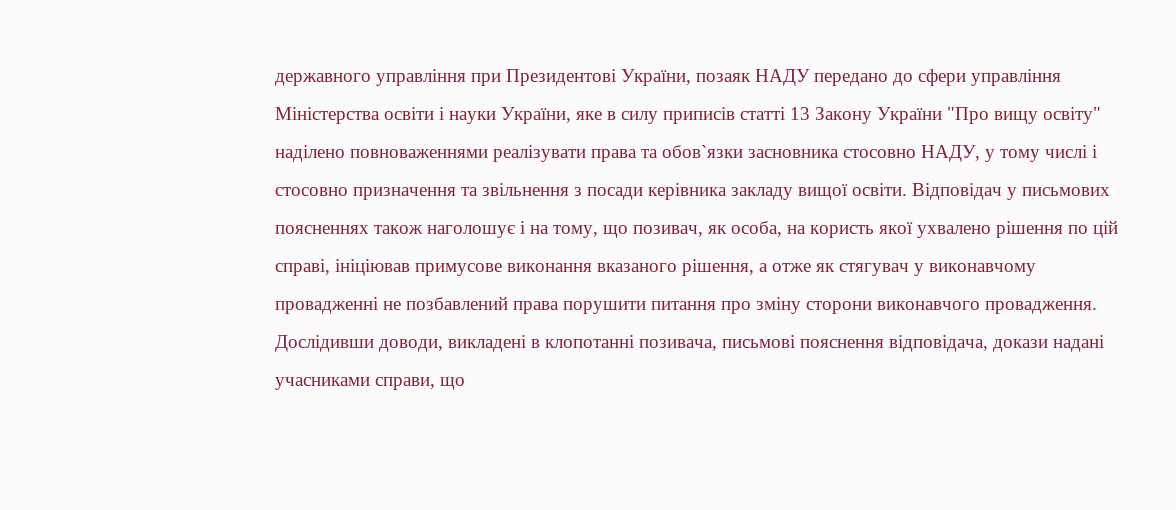державного управління при Президентові України, позаяк НАДУ передано до сфери управління Міністерства освіти і науки України, яке в силу приписів статті 13 Закону України "Про вищу освіту" наділено повноваженнями реалізувати права та обов`язки засновника стосовно НАДУ, у тому числі і стосовно призначення та звільнення з посади керівника закладу вищої освіти. Відповідач у письмових поясненнях також наголошує і на тому, що позивач, як особа, на користь якої ухвалено рішення по цій справі, ініціював примусове виконання вказаного рішення, а отже як стягувач у виконавчому провадженні не позбавлений права порушити питання про зміну сторони виконавчого провадження. Дослідивши доводи, викладені в клопотанні позивача, письмові пояснення відповідача, докази надані учасниками справи, що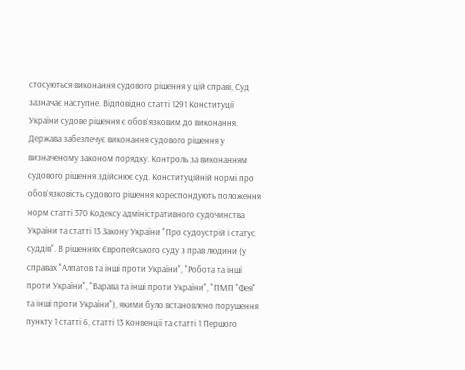стосуються виконання судового рішення у цій справі, Суд зазначає наступне. Відповідно статті 1291 Конституції України судове рішення є обов`язковим до виконання. Держава забезпечує виконання судового рішення у визначеному законом порядку. Контроль за виконанням судового рішення здійснює суд. Конституційній нормі про обов`язковість судового рішення кореспондують положення норм статті 370 Кодексу адміністративного судочинства України та статті 13 Закону України "Про судоустрій і статус суддів". В рішеннях Європейського суду з прав людини (у справах "Алпатов та інші проти України", "Робота та інші проти України", "Варава та інші проти України", "ПМП "Фея" та інші проти України"), якими було встановлено порушення пункту 1 статті 6, статті 13 Конвенції та статті 1 Першого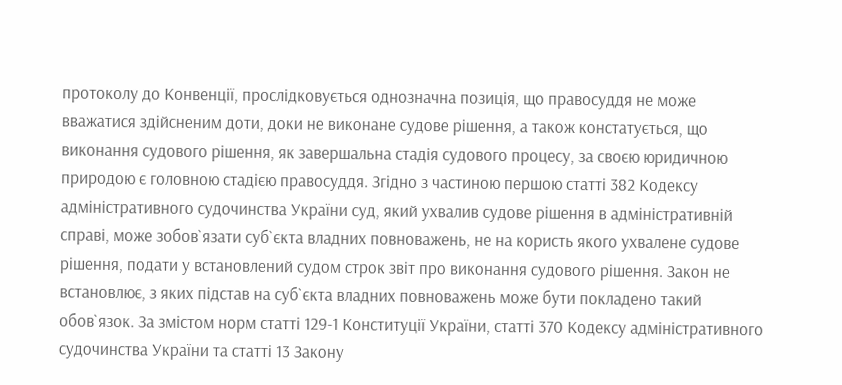протоколу до Конвенції, прослідковується однозначна позиція, що правосуддя не може вважатися здійсненим доти, доки не виконане судове рішення, а також констатується, що виконання судового рішення, як завершальна стадія судового процесу, за своєю юридичною природою є головною стадією правосуддя. Згідно з частиною першою статті 382 Кодексу адміністративного судочинства України суд, який ухвалив судове рішення в адміністративній справі, може зобов`язати суб`єкта владних повноважень, не на користь якого ухвалене судове рішення, подати у встановлений судом строк звіт про виконання судового рішення. Закон не встановлює, з яких підстав на суб`єкта владних повноважень може бути покладено такий обов`язок. За змістом норм статті 129-1 Конституції України, статті 370 Кодексу адміністративного судочинства України та статті 13 Закону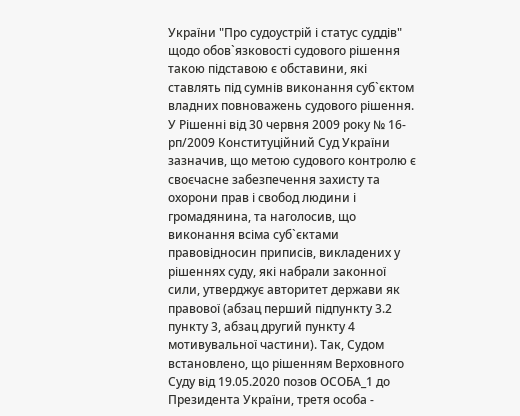України "Про судоустрій і статус суддів" щодо обов`язковості судового рішення такою підставою є обставини, які ставлять під сумнів виконання суб`єктом владних повноважень судового рішення. У Рішенні від 30 червня 2009 року № 16-рп/2009 Конституційний Суд України зазначив, що метою судового контролю є своєчасне забезпечення захисту та охорони прав і свобод людини і громадянина, та наголосив, що виконання всіма суб`єктами правовідносин приписів, викладених у рішеннях суду, які набрали законної сили, утверджує авторитет держави як правової (абзац перший підпункту 3.2 пункту 3, абзац другий пункту 4 мотивувальної частини). Так, Судом встановлено, що рішенням Верховного Суду від 19.05.2020 позов ОСОБА_1 до Президента України, третя особа -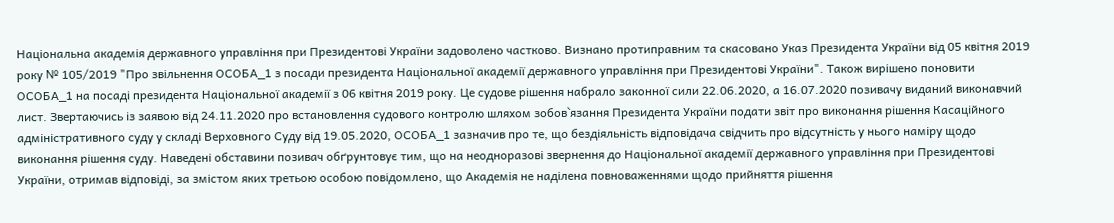Національна академія державного управління при Президентові України задоволено частково. Визнано протиправним та скасовано Указ Президента України від 05 квітня 2019 року № 105/2019 "Про звільнення ОСОБА_1 з посади президента Національної академії державного управління при Президентові України". Також вирішено поновити ОСОБА_1 на посаді президента Національної академії з 06 квітня 2019 року. Це судове рішення набрало законної сили 22.06.2020, а 16.07.2020 позивачу виданий виконавчий лист. Звертаючись із заявою від 24.11.2020 про встановлення судового контролю шляхом зобов`язання Президента України подати звіт про виконання рішення Касаційного адміністративного суду у складі Верховного Суду від 19.05.2020, ОСОБА_1 зазначив про те, що бездіяльність відповідача свідчить про відсутність у нього наміру щодо виконання рішення суду. Наведені обставини позивач обґрунтовує тим, що на неодноразові звернення до Національної академії державного управління при Президентові України, отримав відповіді, за змістом яких третьою особою повідомлено, що Академія не наділена повноваженнями щодо прийняття рішення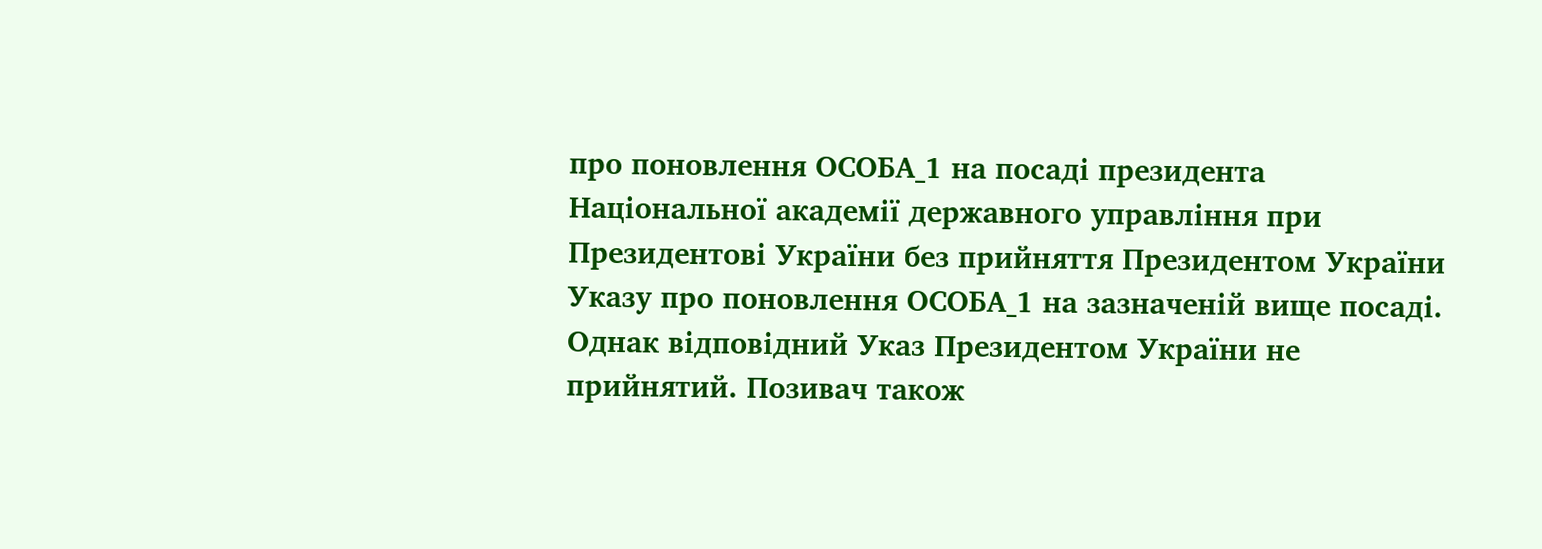про поновлення ОСОБА_1 на посаді президента Національної академії державного управління при Президентові України без прийняття Президентом України Указу про поновлення ОСОБА_1 на зазначеній вище посаді. Однак відповідний Указ Президентом України не прийнятий. Позивач також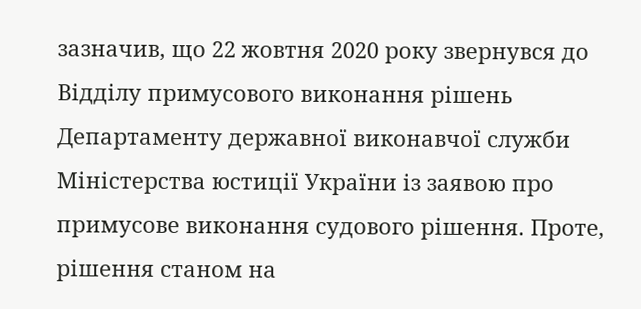зазначив, що 22 жовтня 2020 року звернувся до Відділу примусового виконання рішень Департаменту державної виконавчої служби Міністерства юстиції України із заявою про примусове виконання судового рішення. Проте, рішення станом на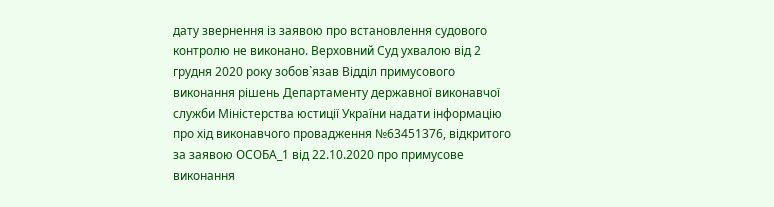дату звернення із заявою про встановлення судового контролю не виконано. Верховний Суд ухвалою від 2 грудня 2020 року зобов`язав Відділ примусового виконання рішень Департаменту державної виконавчої служби Міністерства юстиції України надати інформацію про хід виконавчого провадження №63451376, відкритого за заявою ОСОБА_1 від 22.10.2020 про примусове виконання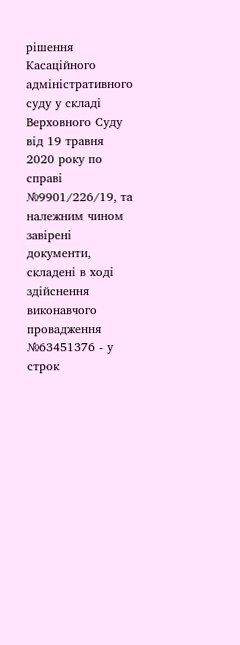рішення Касаційного адміністративного суду у складі Верховного Суду від 19 травня 2020 року по справі №9901/226/19, та належним чином завірені документи, складені в ході здійснення виконавчого провадження №63451376 - у строк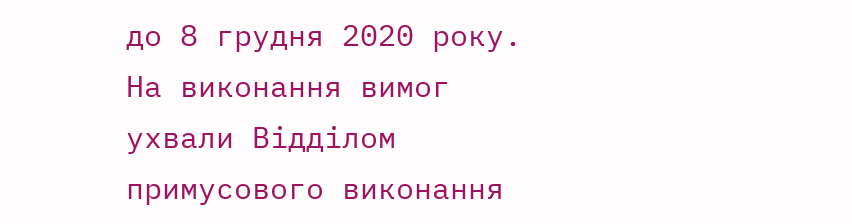до 8 грудня 2020 року. На виконання вимог ухвали Відділом примусового виконання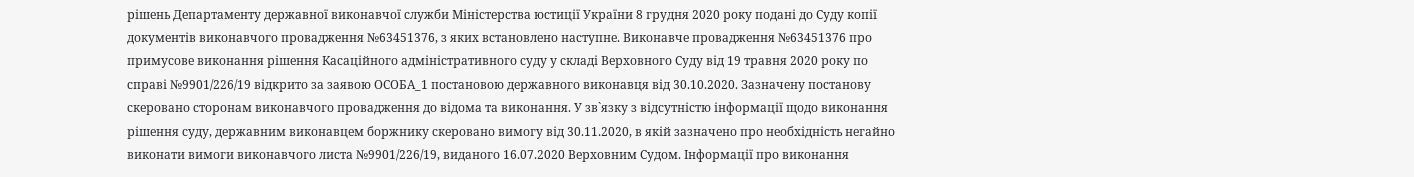рішень Департаменту державної виконавчої служби Міністерства юстиції України 8 грудня 2020 року подані до Суду копії документів виконавчого провадження №63451376, з яких встановлено наступне. Виконавче провадження №63451376 про примусове виконання рішення Касаційного адміністративного суду у складі Верховного Суду від 19 травня 2020 року по справі №9901/226/19 відкрито за заявою ОСОБА_1 постановою державного виконавця від 30.10.2020. Зазначену постанову скеровано сторонам виконавчого провадження до відома та виконання. У зв`язку з відсутністю інформації щодо виконання рішення суду, державним виконавцем боржнику скеровано вимогу від 30.11.2020, в якій зазначено про необхідність негайно виконати вимоги виконавчого листа №9901/226/19, виданого 16.07.2020 Верховним Судом. Інформації про виконання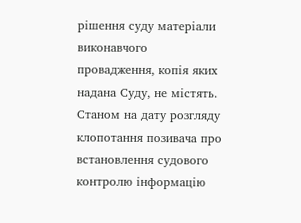рішення суду матеріали виконавчого провадження, копія яких надана Суду, не містять. Станом на дату розгляду клопотання позивача про встановлення судового контролю інформацію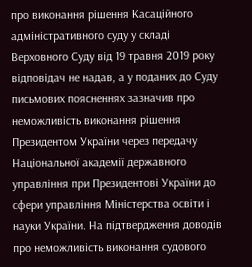про виконання рішення Касаційного адміністративного суду у складі Верховного Суду від 19 травня 2019 року відповідач не надав, а у поданих до Суду письмових поясненнях зазначив про неможливість виконання рішення Президентом України через передачу Національної академії державного управління при Президентові України до сфери управління Міністерства освіти і науки України. На підтвердження доводів про неможливість виконання судового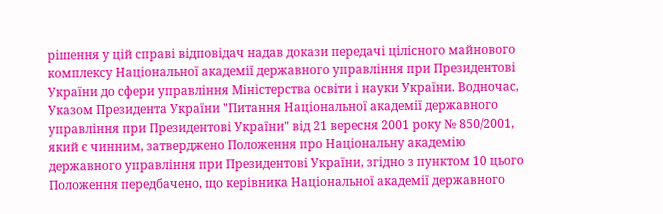рішення у цій справі відповідач надав докази передачі цілісного майнового комплексу Національної академії державного управління при Президентові України до сфери управління Міністерства освіти і науки України. Водночас, Указом Президента України "Питання Національної академії державного управління при Президентові України" від 21 вересня 2001 року № 850/2001, який є чинним, затверджено Положення про Національну академію державного управління при Президентові України, згідно з пунктом 10 цього Положення передбачено, що керівника Національної академії державного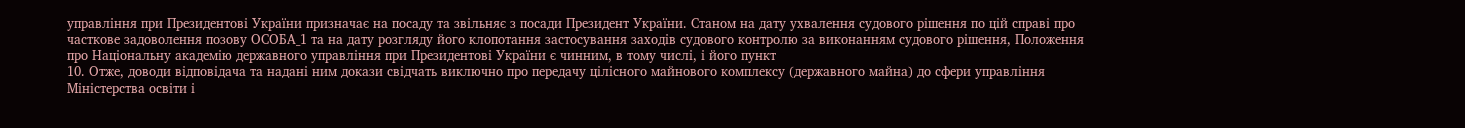управління при Президентові України призначає на посаду та звільняє з посади Президент України. Станом на дату ухвалення судового рішення по цій справі про часткове задоволення позову ОСОБА_1 та на дату розгляду його клопотання застосування заходів судового контролю за виконанням судового рішення, Положення про Національну академію державного управління при Президентові України є чинним, в тому числі, і його пункт
10. Отже, доводи відповідача та надані ним докази свідчать виключно про передачу цілісного майнового комплексу (державного майна) до сфери управління Міністерства освіти і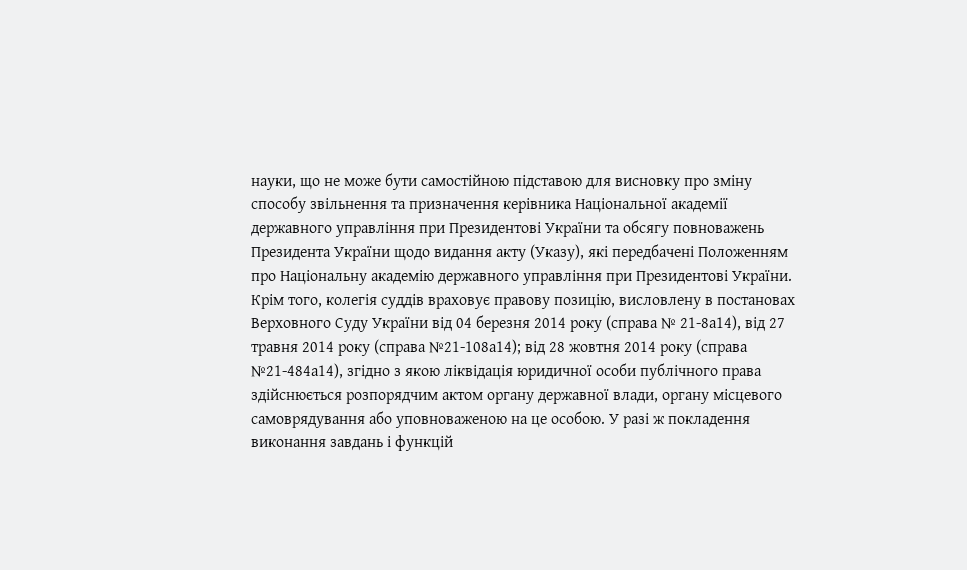науки, що не може бути самостійною підставою для висновку про зміну способу звільнення та призначення керівника Національної академії державного управління при Президентові України та обсягу повноважень Президента України щодо видання акту (Указу), які передбачені Положенням про Національну академію державного управління при Президентові України. Крім того, колегія суддів враховує правову позицію, висловлену в постановах Верховного Суду України від 04 березня 2014 року (справа № 21-8а14), від 27 травня 2014 року (справа №21-108а14); від 28 жовтня 2014 року (справа №21-484а14), згідно з якою ліквідація юридичної особи публічного права здійснюється розпорядчим актом органу державної влади, органу місцевого самоврядування або уповноваженою на це особою. У разі ж покладення виконання завдань і функцій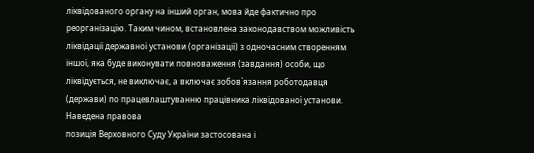ліквідованого органу на інший орган, мова йде фактично про реорганізацію. Таким чином, встановлена законодавством можливість ліквідації державної установи (організації) з одночасним створенням іншої, яка буде виконувати повноваження (завдання) особи, що ліквідується, не виключає, а включає зобов`язання роботодавця (держави) по працевлаштуванню працівника ліквідованої установи. Наведена правова
позиція Верховного Суду України застосована і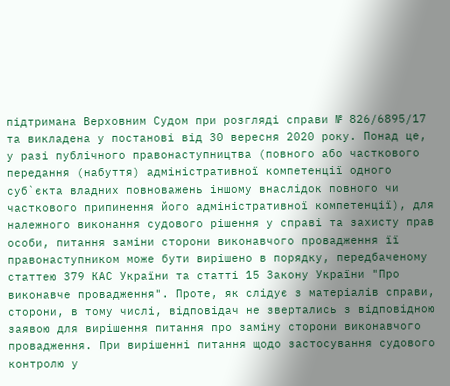підтримана Верховним Судом при розгляді справи № 826/6895/17 та викладена у постанові від 30 вересня 2020 року. Понад це, у разі публічного правонаступництва (повного або часткового передання (набуття) адміністративної компетенції одного суб`єкта владних повноважень іншому внаслідок повного чи часткового припинення його адміністративної компетенції), для належного виконання судового рішення у справі та захисту прав особи, питання заміни сторони виконавчого провадження її правонаступником може бути вирішено в порядку, передбаченому статтею 379 КАС України та статті 15 Закону України "Про виконавче провадження". Проте, як слідує з матеріалів справи, сторони, в тому числі, відповідач не звертались з відповідною заявою для вирішення питання про заміну сторони виконавчого провадження. При вирішенні питання щодо застосування судового контролю у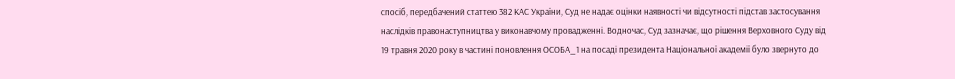спосіб, передбачений статтею 382 КАС України, Суд не надає оцінки наявності чи відсутності підстав застосування наслідків правонаступництва у виконавчому провадженні. Водночас, Суд зазначає, що рішення Верховного Суду від 19 травня 2020 року в частині поновлення ОСОБА_1 на посаді президента Національної академії було звернуто до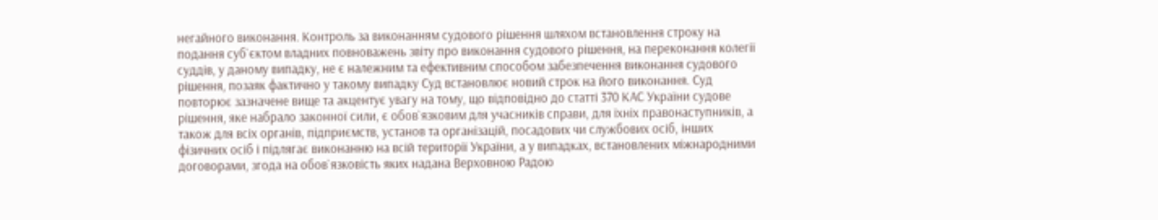негайного виконання. Контроль за виконанням судового рішення шляхом встановлення строку на подання суб`єктом владних повноважень звіту про виконання судового рішення, на переконання колегії суддів, у даному випадку, не є належним та ефективним способом забезпечення виконання судового рішення, позаяк фактично у такому випадку Суд встановлює новий строк на його виконання. Суд повторює зазначене вище та акцентує увагу на тому, що відповідно до статті 370 КАС України судове рішення, яке набрало законної сили, є обов`язковим для учасників справи, для їхніх правонаступників, а також для всіх органів, підприємств, установ та організацій, посадових чи службових осіб, інших фізичних осіб і підлягає виконанню на всій території України, а у випадках, встановлених міжнародними договорами, згода на обов`язковість яких надана Верховною Радою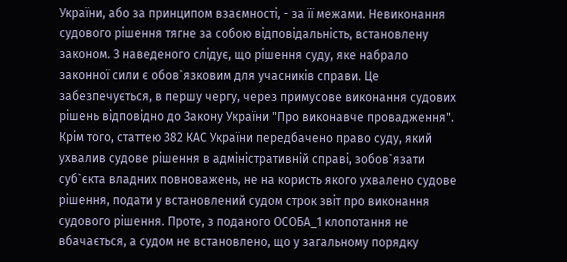України, або за принципом взаємності, - за її межами. Невиконання судового рішення тягне за собою відповідальність, встановлену законом. З наведеного слідує, що рішення суду, яке набрало законної сили є обов`язковим для учасників справи. Це забезпечується, в першу чергу, через примусове виконання судових рішень відповідно до Закону України "Про виконавче провадження". Крім того, статтею 382 КАС України передбачено право суду, який ухвалив судове рішення в адміністративній справі, зобов`язати суб`єкта владних повноважень, не на користь якого ухвалено судове рішення, подати у встановлений судом строк звіт про виконання судового рішення. Проте, з поданого ОСОБА_1 клопотання не вбачається, а судом не встановлено, що у загальному порядку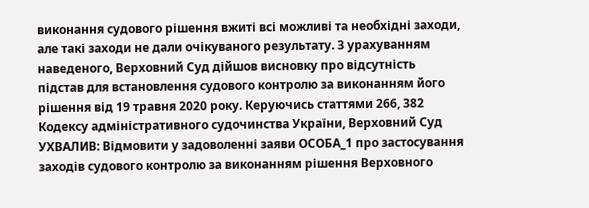виконання судового рішення вжиті всі можливі та необхідні заходи, але такі заходи не дали очікуваного результату. З урахуванням наведеного, Верховний Суд дійшов висновку про відсутність підстав для встановлення судового контролю за виконанням його рішення від 19 травня 2020 року. Керуючись статтями 266, 382 Кодексу адміністративного судочинства України, Верховний Суд
УХВАЛИВ: Відмовити у задоволенні заяви ОСОБА_1 про застосування заходів судового контролю за виконанням рішення Верховного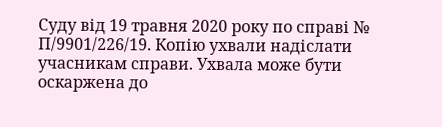Суду від 19 травня 2020 року по справі № П/9901/226/19. Копію ухвали надіслати учасникам справи. Ухвала може бути оскаржена до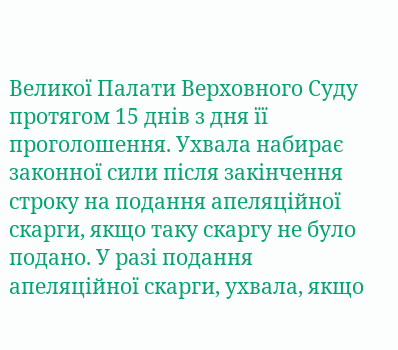Великої Палати Верховного Суду протягом 15 днів з дня її проголошення. Ухвала набирає законної сили після закінчення строку на подання апеляційної скарги, якщо таку скаргу не було подано. У разі подання апеляційної скарги, ухвала, якщо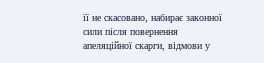її не скасовано, набирає законної сили після повернення апеляційної скарги, відмови у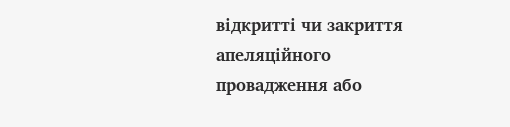відкритті чи закриття апеляційного провадження або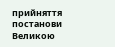прийняття постанови Великою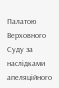Палатою Верховного Суду за наслідками апеляційного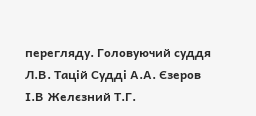перегляду. Головуючий суддя Л.В. Тацій Судді А.А. Єзеров І.В Желєзний Т.Г.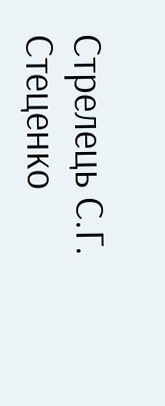Стрелець С.Г. Стеценко